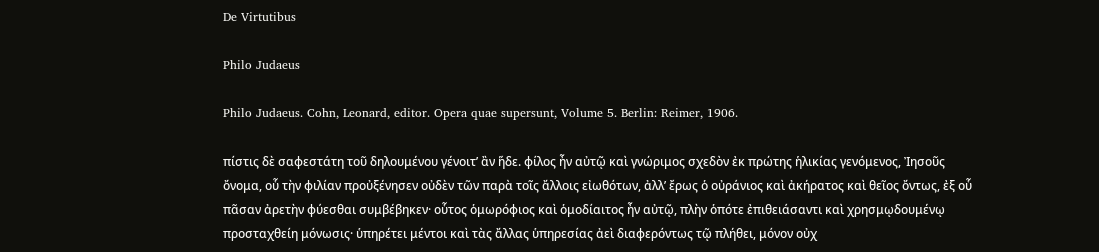De Virtutibus

Philo Judaeus

Philo Judaeus. Cohn, Leonard, editor. Opera quae supersunt, Volume 5. Berlin: Reimer, 1906.

πίστις δὲ σαφεστάτη τοῦ δηλουμένου γένοιτ’ ἂν ἥδε. φίλος ἦν αὐτῷ καὶ γνώριμος σχεδὸν ἐκ πρώτης ἡλικίας γενόμενος, Ἰησοῦς ὄνομα, οὗ τὴν φιλίαν προὐξένησεν οὐδὲν τῶν παρὰ τοῖς ἄλλοις εἰωθότων, ἀλλ’ ἔρως ὁ οὐράνιος καὶ ἀκήρατος καὶ θεῖος ὄντως, ἐξ οὗ πᾶσαν ἀρετὴν φύεσθαι συμβέβηκεν· οὗτος ὁμωρόφιος καὶ ὁμοδίαιτος ἦν αὐτῷ, πλὴν ὁπότε ἐπιθειάσαντι καὶ χρησμῳδουμένῳ προσταχθείη μόνωσις· ὑπηρέτει μέντοι καὶ τὰς ἄλλας ὑπηρεσίας ἀεὶ διαφερόντως τῷ πλήθει, μόνον οὐχ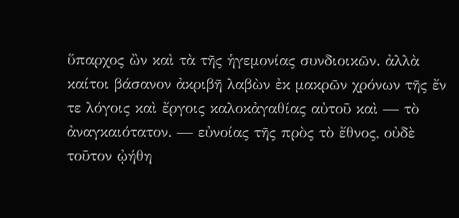ὕπαρχος ὢν καὶ τὰ τῆς ἡγεμονίας συνδιοικῶν. ἀλλὰ καίτοι βάσανον ἀκριβῆ λαβὼν ἐκ μακρῶν χρόνων τῆς ἔν τε λόγοις καὶ ἔργοις καλοκἀγαθίας αὐτοῦ καὶ — τὸ ἀναγκαιότατον. — εὐνοίας τῆς πρὸς τὸ ἔθνος, οὐδὲ τοῦτον ᾠήθη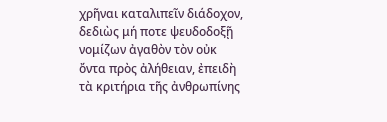χρῆναι καταλιπεῖν διάδοχον, δεδιὼς μή ποτε ψευδοδοξῇ νομίζων ἀγαθὸν τὸν οὐκ ὄντα πρὸς ἀλήθειαν, ἐπειδὴ τὰ κριτήρια τῆς ἀνθρωπίνης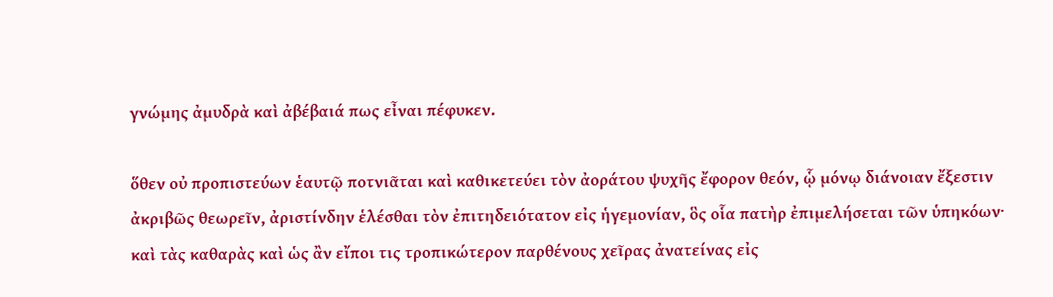γνώμης ἀμυδρὰ καὶ ἀβέβαιά πως εἶναι πέφυκεν.

ὅθεν οὐ προπιστεύων ἑαυτῷ ποτνιᾶται καὶ καθικετεύει τὸν ἀοράτου ψυχῆς ἔφορον θεόν, ᾧ μόνῳ διάνοιαν ἔξεστιν ἀκριβῶς θεωρεῖν, ἀριστίνδην ἑλέσθαι τὸν ἐπιτηδειότατον εἰς ἡγεμονίαν, ὃς οἷα πατὴρ ἐπιμελήσεται τῶν ὑπηκόων· καὶ τὰς καθαρὰς καὶ ὡς ἂν εἴποι τις τροπικώτερον παρθένους χεῖρας ἀνατείνας εἰς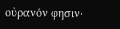οὐρανόν φησιν·